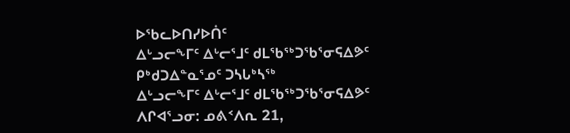ᐅᖃᓚᐅᑎᓯᐅᑏᑦ
ᐃᒡᓗᓕᖕᒥᑦ ᐃᒡᓕᕐᒧᑦ ᑯᒪᖃᖅᑐᖃᕐᓂᕋᐃᕗᑦ
ᑭᒃᑯᑐᐃᓐᓇᕐᓄᑦ ᑐᓴᒐᒃᓴᖅ
ᐃᒡᓗᓕᖕᒥᑦ ᐃᒡᓕᕐᒧᑦ ᑯᒪᖃᖅᑐᖃᕐᓂᕋᐃᕗᑦ
ᐱᒋᐊᕐᓗᓂ: ᓄᕕᑉᐱᕆ 21,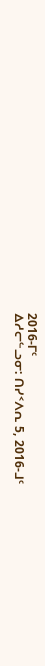2016-ᒥᑦ
ᐃᓱᓕᓪᓗᓂ: ᑎᓯᑉᐱᕆ 5, 2016-ᒧᑦ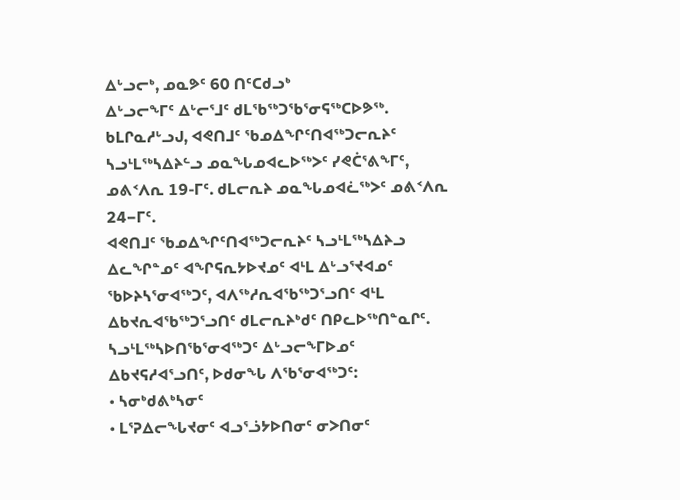ᐃᒡᓗᓕᒃ, ᓄᓇᕗᑦ 60 ᑎᑦᑕᑯᓗᒃ
ᐃᒡᓗᓕᖕᒥᑦ ᐃᒡᓕᕐᒧᑦ ᑯᒪᖃᖅᑐᖃᕐᓂᕋᖅᑕᐅᕗᖅ. ᑲᒪᒋᓇᓱᒡᓗᒍ, ᐊᕙᑎᒧᑦ ᖃᓄᐃᖏᑦᑎᐊᖅᑐᓕᕆᔨᑦ ᓴᓗᒻᒪᖅᓴᐃᔨᓪᓗ ᓄᓇᖓᓄᐊᓚᐅᖅᐳᑦ ᓯᕙᑖᕐᕕᖕᒥᑦ, ᓄᕕᑉᐱᕆ 19-ᒥᑦ. ᑯᒪᓕᕆᔨ ᓄᓇᖓᓄᐊᓛᖅᐳᑦ ᓄᕕᑉᐱᕆ 24−ᒥᑦ.
ᐊᕙᑎᒧᑦ ᖃᓄᐃᖏᑦᑎᐊᖅᑐᓕᕆᔨᑦ ᓴᓗᒻᒪᖅᓴᐃᔨᓗ ᐃᓚᖏᓐᓄᑦ ᐊᖏᕋᕆᔭᐅᔪᓄᑦ ᐊᒻᒪ ᐃᒡᓗᕐᔪᐊᓄᑦ ᖃᐅᔨᓴᕐᓂᐊᖅᑐᑦ, ᐊᐱᖅᓱᕆᐊᖃᖅᑐᕐᓗᑎᑦ ᐊᒻᒪ ᐃᑲᔪᕆᐊᖃᖅᑐᕐᓗᑎᑦ ᑯᒪᓕᕆᔨᒃᑯᑦ ᑎᑭᓚᐅᖅᑎᓐᓇᒋᑦ. ᓴᓗᒻᒪᖅᓴᐅᑎᖃᕐᓂᐊᖅᑐᑦ ᐃᒡᓗᓕᖕᒥᐅᓄᑦ ᐃᑲᔪᕋᓱᐊᕐᓗᑎᑦ, ᐅᑯᓂᖓ ᐱᖃᕐᓂᐊᖅᑐᑦ:
• ᓴᓂᒃᑯᕕᒃᓴᓂᑦ
• ᒪᕐᕈᐃᓕᖓᔪᓂᑦ ᐊᓗᕐᓘᔭᐅᑎᓂᑦ ᓂᐳᑎᓂᑦ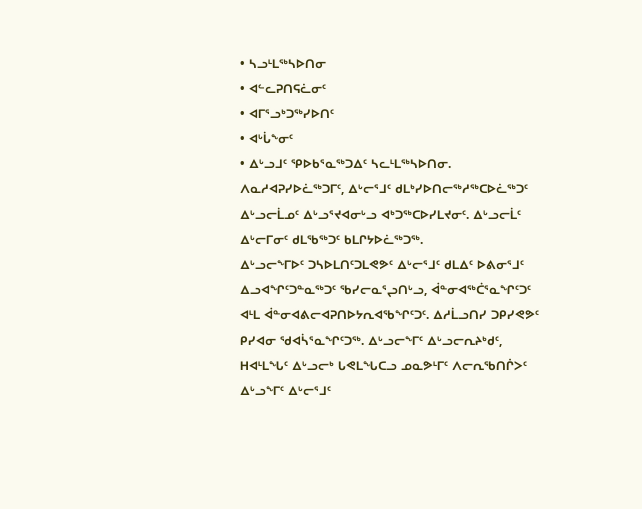• ᓴᓗᒻᒪᖅᓴᐅᑎᓂ
• ᐊᓪᓚᕈᑎᕋᓛᓂᑦ
• ᐊᒥᕐᓗᒃᑐᖅᓯᐅᑎᑦ
• ᐊᒡᒑᖕᓂᑦ
• ᐃᒡᓗᒧᑦ ᕿᐅᑲᕐᓇᖅᑐᐃᑦ ᓴᓚᒻᒪᖅᓴᐅᑎᓂ.
ᐱᓇᓱᐊᕈᓯᐅᓛᖅᑐᒥᑦ, ᐃᒡᓕᕐᒧᑦ ᑯᒪᒃᓯᐅᑎᓕᖅᓱᖅᑕᐅᓛᖅᑐᑦ ᐃᒡᓗᓕᒫᓄᑦ ᐃᒡᓗᕐᔪᐊᓂᒡᓗ ᐊᒃᑐᖅᑕᐅᓯᒪᔪᓂᑦ. ᐃᒡᓗᓕᒫᑦ ᐃᒡᓕᒥᓂᑦ ᑯᒪᖃᖅᑐᑦ ᑲᒪᒋᔭᐅᓛᖅᑐᖅ.
ᐃᒡᓗᓕᖕᒥᐅᑦ ᑐᓴᐅᒪᑎᑦᑐᒪᕙᕗᑦ ᐃᒡᓕᕐᒧᑦ ᑯᒪᐃᑦ ᐅᕕᓂᕐᒧᑦ ᐃᓗᐊᖏᑦᑐᓐᓇᖅᑐᑦ ᖃᓯᓕᓇᕐᖢᑎᒡᓗ, ᐋᓐᓂᐊᖅᑖᕐᓇᖏᑦᑐᑦ ᐊᒻᒪ ᐋᓐᓂᐊᕕᓕᐊᕈᑎᐅᔭᕆᐊᖃᖏᑦᑐᑦ. ᐃᓱᒫᓗᑎᓯ ᑐᑭᓯᕙᕗᑦ ᑭᓯᐊᓂ ᖁᐊᓵᕐᓇᖏᑦᑐᖅ. ᐃᒡᓗᓕᖕᒥᑦ ᐃᒡᓗᓕᕆᔨᒃᑯᑦ, ᕼᐊᒻᒪᖓᑦ ᐃᒡᓗᓕᒃ ᒐᕙᒪᖓᑕᓗ ᓄᓇᕗᒻᒥᑦ ᐱᓕᕆᖃᑎᒌᐳᑦ ᐃᒡᓗᖕᒥᑦ ᐃᒡᓕᕐᒧᑦ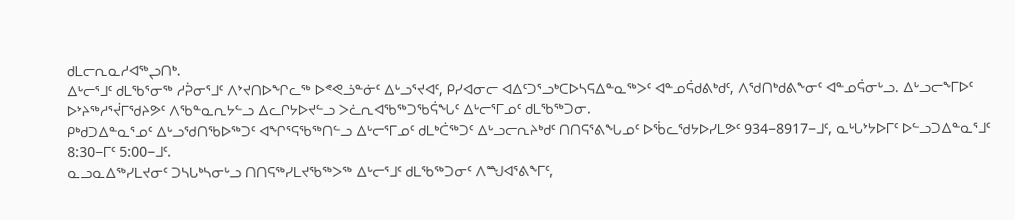ᑯᒪᓕᕆᓇᓱᐊᖅᖢᑎᒃ.
ᐃᒡᓕᕐᒧᑦ ᑯᒪᖃᕐᓂᖅ ᓱᕉᓂᕐᒧᑦ ᐱᔾᔪᑎᐅᖏᓚᖅ ᐅᕝᕙᓘᓐᓃᑦ ᐃᒡᓗᕐᔪᐊᑦ, ᑭᓯᐊᓂᓕ ᐊᐃᑦᑐᕐᓗᒃᑕᐅᓴᕋᐃᓐᓇᖅᐳᑦ ᐊᓐᓄᕌᑯᕕᒃᑯᑦ, ᐱᖁᑎᒃᑯᕕᖕᓂᑦ ᐊᓐᓄᕌᓂᒡᓗ. ᐃᒡᓗᓕᖕᒥᐅᑦ ᐅᔾᔨᖅᓱᕐᔫᒥᖁᔨᕗᑦ ᐱᖃᓐᓇᕆᔭᓪᓗ ᐃᓚᒋᔭᐅᔪᓪᓗ ᐳᓛᕆᐊᖃᖅᑐᖃᕌᖓᑦ ᐃᒡᓕᕐᒥᓄᑦ ᑯᒪᖃᖅᑐᓂ.
ᑭᒃᑯᑐᐃᓐᓇᕐᓄᑦ ᐃᒡᓗᖁᑎᖃᐅᖅᑐᑦ ᐊᖏᕐᕋᖃᖅᑎᓪᓗ ᐃᒡᓕᕐᒥᓄᑦ ᑯᒪᒃᑖᖅᑐᑦ ᐃᒡᓗᓕᕆᔨᒃᑯᑦ ᑎᑎᕋᕐᕕᖓᓄᑦ ᐅᖄᓚᖁᔭᐅᓯᒪᕗᑦ 934−8917−ᒧᑦ, ᓇᒡᒐᔾᔭᐅᒥᑦ ᐅᓪᓗᑐᐃᓐᓇᕐᒧᑦ 8:30−ᒥᑦ 5:00−ᒧᑦ.
ᓇᓗᓇᐃᖅᓯᒪᔪᓂᑦ ᑐᓴᒐᒃᓴᓂᒡᓗ ᑎᑎᕋᖅᓯᒪᔪᖃᖅᐳᖅ ᐃᒡᓕᕐᒧᑦ ᑯᒪᖃᖅᑐᓂᑦ ᐱᙳᐊᕐᕕᖕᒥᑦ,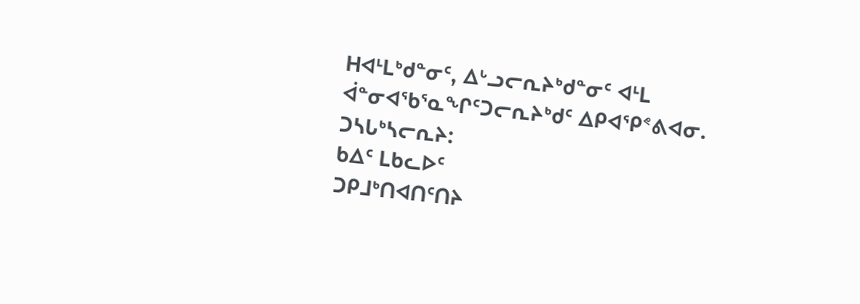ᕼᐊᒻᒪᒃᑯᓐᓂᑦ, ᐃᒡᓗᓕᕆᔨᒃᑯᓐᓂᑦ ᐊᒻᒪ ᐋᓐᓂᐊᖃᕐᓇᖏᑦᑐᓕᕆᔨᒃᑯᑦ ᐃᑭᐊᕿᕝᕕᐊᓂ.
ᑐᓴᒐᒃᓴᓕᕆᔨ:
ᑲᐃᑦ ᒪᑲᓚᐅᑦ
ᑐᑭᒧᒃᑎᐊᑎᑦᑎᔨ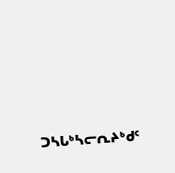ᑐᓴᒐᒃᓴᓕᕆᔨᒃᑯᑦ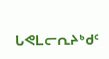ᒐᕙᒪᓕᕆᔨᒃᑯᑦ